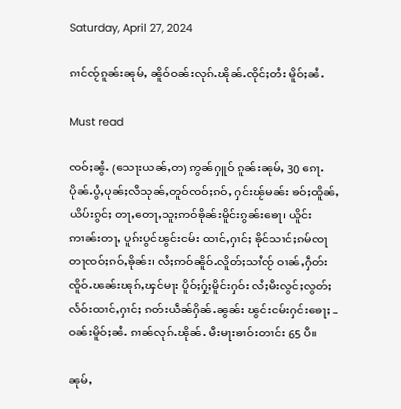Saturday, April 27, 2024

ၵၢင်ၸႂ်ၵူၼ်းၼုမ်ႇ ၼိူဝ်ဝၼ်းလုၵ်ႉၽိုၼ်ႉၸိုင်ႈတႆး မိူဝ်ႈၼႆႉ

Must read

ၸဝ်ႈၼွႆႉ (သေႃးယၼ်ႇတ) ဢွၼ်ႁူဝ် ၵူၼ်းၼုမ်ႇ 30 ၵေႃႉ ပိုၼ်ႉပွႆႇပုၼ်ႈလီသုၼ်ႇတူဝ်ၸဝ်ႈၵဝ်ႇ ႁင်းၽႂ်မၼ်း ၶဝ်ႈထိူၼ်ႇယိပ်းၵွင်ႈ တႃႇတေႃႇသူႈဢဝ်ၶိုၼ်းမိူင်းၵွၼ်းၶေႃ၊ ယိူင်းဢၢၼ်းတႃႇ ပူၵ်းပွင်ၽွင်းငမ်း ထၢင်ႇႁၢင်ႈ ၶိုင်သၢင်ႈၵမ်ၸႃတႃၸဝ်ႈၵဝ်ႇၶိုၼ်း၊ လႆႈဢဝ်ၼိူဝ်ႉလိူတ်ႈသၢႆၸႂ် ဝၢၼ်ႇႁဵတ်းၸိူဝ်ႉၽၼ်းၽုၵ်ႇၾင်မႃး ပိူဝ်ႈႁႂ်ႈမိူင်းႁဝ်း လႆႈမီးလွင်ႈလွတ်ႈလႅဝ်းထၢင်ႇႁၢင်ႈ ၵတ်းယဵၼ်ႁိၼ်ႉၼွၼ်း ၽွင်းငမ်းႁင်းၶေႃႈ – ဝၼ်းမိူဝ်ႈၼႆႉ ၵၢၼ်လုၵ်ႉၽိုၼ်ႉ မီးမႃးၶၢဝ်းတၢင်း 65 ပီ။

ၼုမ်ႇ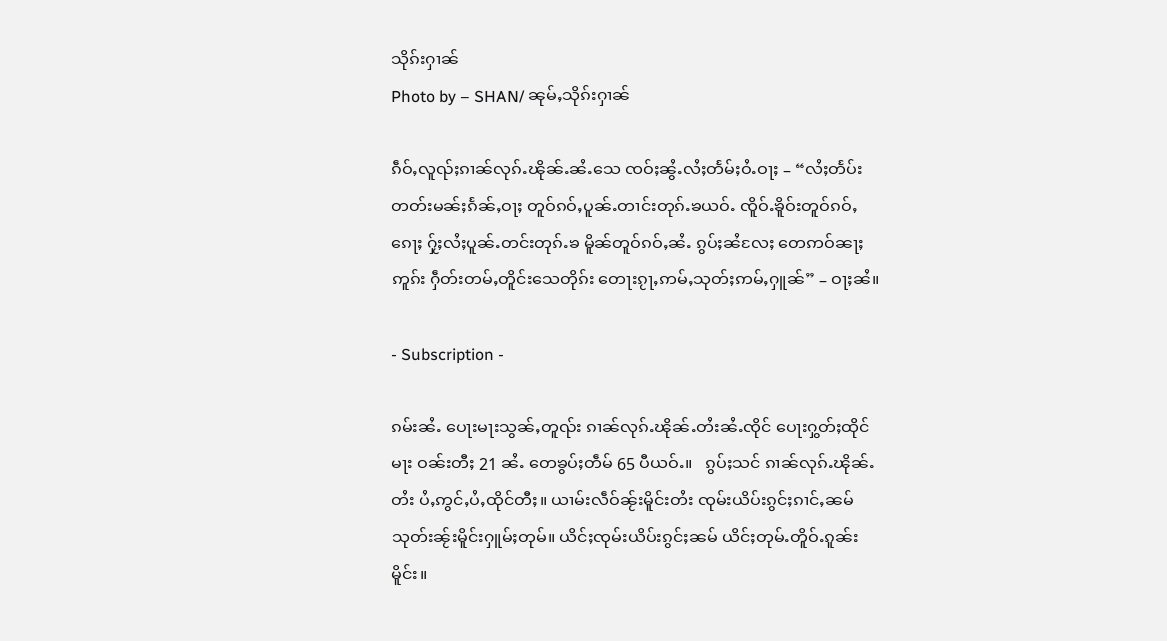သိုၵ်းႁၢၼ်
Photo by – SHAN/ ၼုမ်ႇသိုၵ်းႁၢၼ်

ၵဵဝ်ႇလူၺ်ႈၵၢၼ်လုၵ်ႉၽိုၼ်ႉၼႆႉသေ ၸဝ်ႈၼွႆႉလႆႈတႅမ်ႈဝႆႉဝႃႈ – “လႆႈတႅပ်းတတ်းမၼ်ႈၵႅၼ်ႇဝႃႈ တူဝ်ၵဝ်ႇပူၼ်ႉတၢင်းတုၵ်ႉၶယဝ်ႉ ၸိူဝ်ႉၶိူဝ်းတူဝ်ၵဝ်ႇၵေႃႈ ႁႂ်ႈလႆႈပူၼ်ႉတင်းတုၵ်ႉၶ မိူၼ်တူဝ်ၵဝ်ႇၼႆႉ ၵွပ်ႈၼႆလႄႈ တေဢဝ်ၼႃႈဢူၵ်း ႁဵတ်းတမ်ႇတိူင်းသေတိုၵ်း တေႃးၵႂႃႇဢမ်ႇသုတ်ႈဢမ်ႇႁူၼ်” – ဝႃႈၼႆ။

- Subscription -

ၵမ်းၼႆႉ ပေႃးမႃးသွၼ်ႇတူၺ်း ၵၢၼ်လုၵ်ႉၽိုၼ်ႉတႆးၼႆႉၸိုင် ပေႃးႁွတ်ႈထိုင်မႃး ဝၼ်းတီႈ 21 ၼႆႉ တေၶွပ်ႈတဵမ် 65 ပီယဝ်ႉ။   ၵွပ်ႈသင် ၵၢၼ်လုၵ်ႉၽိုၼ်ႉတႆး ပႆႇဢွင်ႇပႆႇထိုင်တီႈ။ ယၢမ်းလဵဝ်ၼႂ်းမိူင်းတႆး ၸုမ်းယိပ်းၵွင်ႈၵၢင်ႇၼမ်သုတ်းၼႂ်းမိူင်းႁူမ်ႈတုမ်။ ယိင်ႈၸုမ်းယိပ်းၵွင်ႈၼမ် ယိင်ႈတုမ်ႉတိူဝ်ႉၵူၼ်းမိူင်း။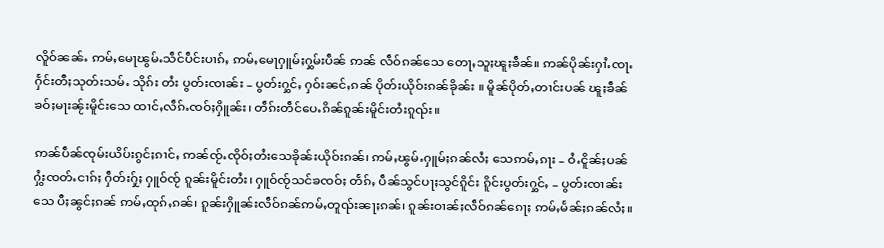လိူဝ်ၼၼ်ႉ ဢမ်ႇမေႃၽွမ်ႉသဵင်ပဵင်းပၢၵ်ႇ ဢမ်ႇမေႃႁူမ်ႈႁွမ်းပဵၼ် ဢၼ် လဵဝ်ၵၼ်သေ တေႃႇသူႈၽူႈၶဵၼ်။ ဢၼ်ပိုၼ်းႁၢႆႉၸႃႉ ႁႅင်းတီႈသုတ်းသမ်ႉ သိုၵ်း တႆး ပွတ်းၸၢၼ်း – ပွတ်းႁွင်ႇ ႁဝ်းၼင်ႇၵၼ် ပိုတ်းယိုဝ်းၵၼ်ၶိုၼ်း ။ မိူၼ်ပိုတ်ႇတၢင်းပၼ် ၽူႈၶဵၼ်ၶဝ်ႈမႃးၼႂ်းမိူင်းသေ ထၢင်ႇလဵၵ်ႉၸဝ်ႈႁိူၼ်း၊ တဵၵ်းတဵင်ပေႉၵိၼ်ၵူၼ်းမိူင်းတႆးၵူၺ်း။

ဢၼ်ပဵၼ်ၸုမ်းယိပ်းၵွင်ႈၵၢင်ႇ ဢၼ်ၸႂ်ႉၸိုဝ်ႈတႆးသေၶိုၼ်းယိုဝ်းၵၼ်၊ ဢမ်ႇၽွမ်ႉႁူမ်ႈၵၼ်လႆႈ သေဢမ်ႇၵႃး – ဝႆႉငိူၼ်ႈပၼ်ႁွႆးၸတ်ႉငၢၵ်ႈ ႁဵတ်းႁႂ်ႈ ႁူဝ်ၸႂ် ၵူၼ်းမိူင်းတႆး၊ ႁူဝ်ၸႂ်သင်ၶၸဝ်ႈ တႅၵ်ႇ ပဵၼ်သွင်ပႃႈသွင်ၵိူင်း ၵိူင်းပွတ်းႁွင်ႇ – ပွတ်းၸၢၼ်း သေ ပီႈၼွင်ႈၵၼ် ဢမ်ႇထုၵ်ႇၵၼ်၊ ၵူၼ်းႁိူၼ်းလဵဝ်ၵၼ်ဢမ်ႇတူၺ်းၼႃႈၵၼ်၊ ၵူၼ်းဝၢၼ်ႈလဵဝ်ၵၼ်ၵေႃႈ ဢမ်ႇမႅၼ်ႈၵၼ်လႆႈ။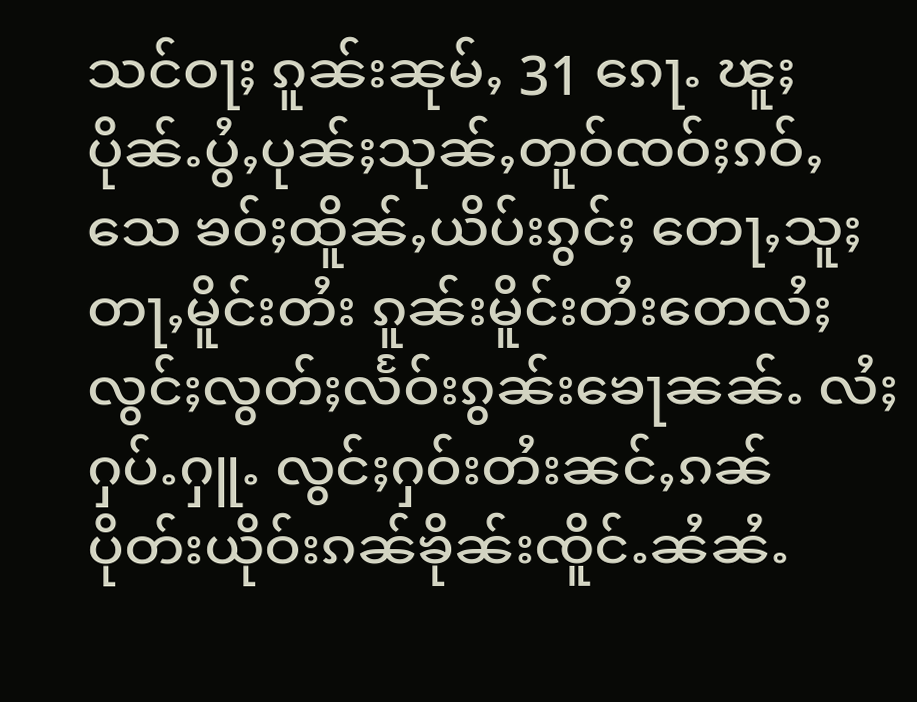သင်ဝႃႈ ၵူၼ်းၼုမ်ႇ 31 ၵေႃႉ ၽူႈပိုၼ်ႉပွႆႇပုၼ်ႈသုၼ်ႇတူဝ်ၸဝ်ႈၵဝ်ႇသေ ၶဝ်ႈထိူၼ်ႇယိပ်းၵွင်ႈ တေႃႇသူႈတႃႇမိူင်းတႆး ၵူၼ်းမိူင်းတႆးတေလႆႈလွင်ႈလွတ်ႈလႅဝ်းၵွၼ်းၶေႃၼၼ်ႉ လႆႈႁပ်ႉႁူႉ လွင်ႈႁဝ်းတႆးၼင်ႇၵၼ် ပိုတ်းယိုဝ်းၵၼ်ၶိုၼ်းၸိူင်ႉၼႆၼႆႉ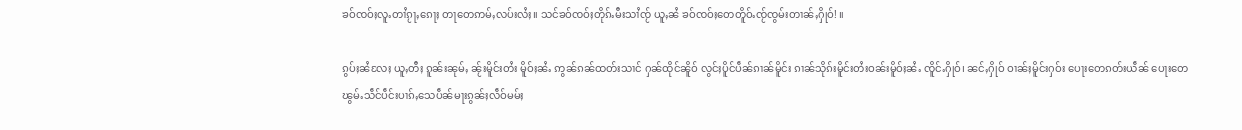ၶဝ်ၸဝ်ႈလူႉတၢႆၵႂႃႇၵေႃႈ တႃတေဢမ်ႇလပ်းလႆႈ။ သင်ၶဝ်ၸဝ်ႈတိုၵ်ႉမီးသၢႆၸႂ် ယူႇၼႆ ၶဝ်ၸဝ်ႈတေတိူဝ်ႉၸႂ်ၸွမ်းတၢၼ်ႇႁိုဝ်! ။

ၵွပ်ႈၼႆလႄႈ ယူႇတီႈ ၵူၼ်းၼုမ်ႇ ၼႂ်းမိူင်းတႆး မိူဝ်ႈၼႆႉ ဢွၼ်ၵၼ်ထတ်းသၢင် ႁၼ်ထိုင်ၼိူဝ် လွင်ႈပိူင်ပဵၼ်ၵၢၼ်မိူင်း ၵၢၼ်သိုၵ်းမိူင်းတႆးဝၼ်းမိူဝ်ႈၼႆႉ ၸိူင်ႉႁိုဝ်၊ ၼင်ႇႁိုဝ် ဝၢၼ်ႈမိူင်းႁဝ်း ပေႃးတေၵတ်းယဵၼ် ပေႃးတေ ၽွမ်ႉသဵင်ပဵင်းပၢၵ်ႇသေပဵၼ်မႃးၵွၼ်ႈလဵဝ်မမ်ႈ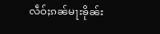လဵဝ်ႈၵၼ်မႃးၶိုၼ်း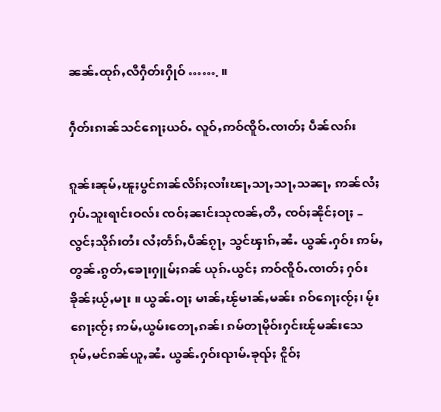ၼၼ်ႉထုၵ်ႇလီႁဵတ်းႁိုဝ် ……. ။

ႁဵတ်းၵၢၼ်သင်ၵေႃႈယဝ်ႉ လူဝ်ႇဢဝ်ၸိူဝ်ႉၸၢတ်ႈ ပဵၼ်လၵ်း

ၵူၼ်းၼုမ်ႇၽူႈပွင်ၵၢၼ်လိၵ်ႈလၢႆးၽႃႇသႃႇသႃႇသၼႃႇ ဢၼ်လႆႈႁပ်ႉသူးရၢင်းဝလ်း ၸဝ်ႈၼၢင်းသုၸၼ်ႇတီႇ ၸဝ်ႈၼိုင်ႈဝႃႈ – လွင်ႈသိုၵ်းတႆး လႆႈတႅၵ်ႇပဵၼ်ၵႂႃႇ သွင်ၾၢၵ်ႇၼႆႉ ယွၼ်ႉႁဝ်း ဢမ်ႇတွၼ်ႉၵွတ်ႇၶေႃးႁူမ်ႈၵၼ် ယုၵ်ႉယွင်ႈ ဢဝ်ၸိူဝ်ႉၸၢတ်ႈ ႁဝ်းၶိုၼ်ႈယႂ်ႇမႃး ။ ယွၼ်ႉဝႃႈ မၢၼ်ႇၽႂ်မၢၼ်ႇမၼ်း ၵဝ်ၵေႃႈၸႂ်ႈ၊ မႂ်း ၵေႃႈၸႂ်ႈ ဢမ်ႇယွမ်းတေႃႇၵၼ်၊ ၵမ်တႃမိုဝ်းႁင်းၽႂ်မၼ်းသေ ၵုမ်ႇမင်ၵၼ်ယူႇၼႆႉ ယွၼ်ႉႁဝ်းၺၢမ်ႉၶုၺ်ႈ ငိူဝ်ႈ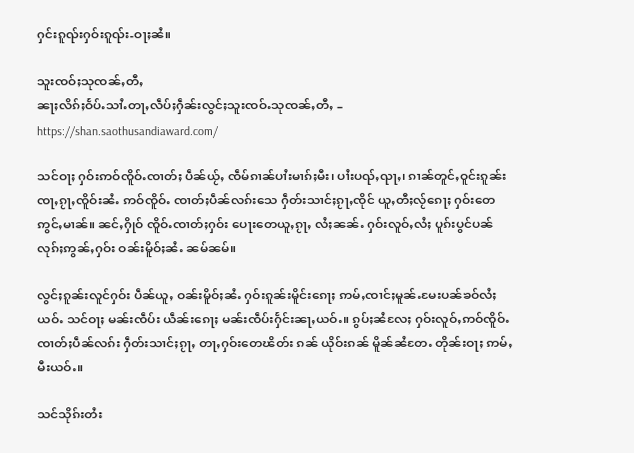ႁင်းၵူၺ်းႁဝ်းၵူၺ်း-ဝႃႈၼႆ။

သူးၸဝ်ႈသုၸၼ်ႇတီႇ
ၼႃႈလိၵ်ႈဝႅပ်ႉသၢႆႉတႃႇလဵပ်ႈႁဵၼ်းလွင်ႈသူးၸဝ်ႉသုၸၼ်ႇတီႇ – https://shan.saothusandiaward.com/

သင်ဝႃႈ ႁဝ်းဢဝ်ၸိူဝ်ႉၸၢတ်ႈ ပဵၼ်ယႂ်ႇ ၸဵမ်ၵၢၼ်ပၢႆးမၢၵ်ႈမီး၊ ပၢႆးပၺ်ႇၺႃႇ၊ ၵၢၼ်တူင်ႇဝူင်းၵူၼ်း ၸႃႇၵႂႃႇၸိူဝ်းၼႆႉ ဢဝ်ၸိူဝ်ႉ ၸၢတ်ႈပဵၼ်လၵ်းသေ ႁဵတ်းသၢင်ႈၵႂႃႇၸိုင် ယူႇတီႈလႂ်ၵေႃႈ ႁဝ်းတေဢွင်ႇမၢၼ်။ ၼင်ႇႁိုဝ် ၸိူဝ်ႉၸၢတ်ႈႁဝ်း ပေႃးတေယူႇၵႂႃႇ လႆႈၼၼ်ႉ ႁဝ်းလူဝ်ႇလႆႈ ပူၵ်းပွင်ပၼ်လုၵ်ႈဢွၼ်ႇႁဝ်း ဝၼ်းမိူဝ်ႈၼႆႉ ၼမ်ၼမ်။

လွင်ႈၵူၼ်းလူင်ႁဝ်း ပဵၼ်ယူႇ ဝၼ်းမိူဝ်ႈၼႆႉ ႁဝ်းၵူၼ်းမိူင်းၵေႃႈ ဢမ်ႇၸၢင်ႈမူၼ်ႉမႄးပၼ်ၶဝ်လႆႈယဝ်ႉ သင်ဝႃႈ မၼ်းၸဵပ်း ယဵၼ်းၵေႃႈ မၼ်းၸဵပ်းႁႅင်းၼႃႇယဝ်ႉ။ ၵွပ်ႈၼႆလႄႈ ႁဝ်းလူဝ်ႇဢဝ်ၸိူဝ်ႉၸၢတ်ႈပဵၼ်လၵ်း ႁဵတ်းသၢင်ႈၵႂႃႇ တႃႇႁဝ်းတေၽိတ်း ၵၼ် ယိုဝ်းၵၼ် မိူၼ်ၼႆတႄႉ တိုၼ်းဝႃႈ ဢမ်ႇမီးယဝ်ႉ။

သင်သိုၵ်းတႆး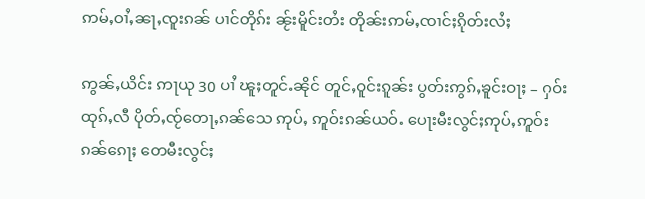ဢမ်ႇဝၢႆႇၼႃႇၸူးၵၼ် ပၢင်တိုၵ်း ၼႂ်းမိူင်းတႆး တိုၼ်းဢမ်ႇၸၢင်ႈၵိုတ်းလႆႈ

ဢွၼ်ႇယိင်း ဢႃယု 30 ပၢႆ ၽူႈတူင်ႉၼိုင် တူင်ႇဝူင်းၵူၼ်း ပွတ်းဢွၵ်ႇၶူင်းဝႃႈ – ႁဝ်းထုၵ်ႇလီ ပိုတ်ႇၸႂ်တေႃႇၵၼ်သေ ဢုပ်ႇ ဢူဝ်းၵၼ်ယဝ်ႉ ပေႃးမီးလွင်ႈဢုပ်ႇဢူဝ်းၵၼ်ၵေႃႈ တေမီးလွင်ႈ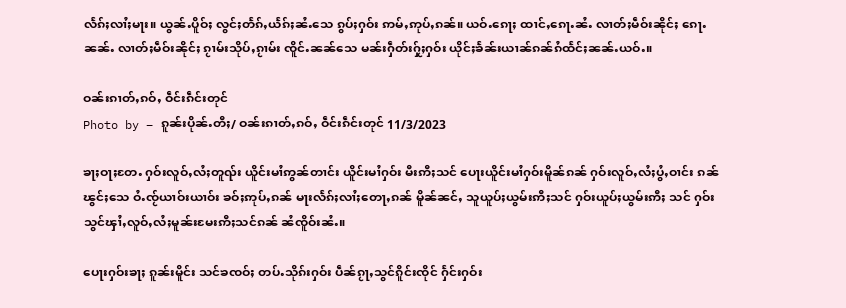လႅၵ်ႈလၢႆႈမႃး။ ယွၼ်ႉပိူဝ်ႈ လွင်ႈတႅၵ်ႇယႅၵ်ႈၼႆႉသေ ၵွပ်ႈႁဝ်း ဢမ်ႇဢုပ်ႇၵၼ်။ ယဝ်ႉၵေႃႈ ထၢင်ႇၵေႃႉၼႆႉ လၢတ်ႈမဵဝ်းၼိုင်ႈ ၵေႃႉၼၼ်ႉ လၢတ်ႈမဵဝ်းၼိုင်ႈ ၵႂၢမ်းသိုပ်ႇၵႂၢမ်း ၸိူင်ႉၼၼ်သေ မၼ်းႁဵတ်းႁႂ်ႈႁဝ်း ယိုင်ႈၶႅၼ်းယၢၼ်ၵၼ်ၵႆထႅင်ႈၼၼ်ႉယဝ်ႉ။

ဝၼ်းၵၢတ်ႇၵဝ်ႇ ဝဵင်းၵဵင်းတုင်
Photo by – ၵူၼ်းပိုၼ်ႉတီႈ/ ဝၼ်းၵၢတ်ႇၵဝ်ႇ ဝဵင်းၵဵင်းတုင် 11/3/2023

ၶႃႈဝႃႈတႄႉ ႁဝ်းလူဝ်ႇလႆႈတူၺ်း ယိူင်းမၢႆဢွၼ်တၢင်း ယိူင်းမၢႆႁဝ်း မီးဢီႈသင် ပေႃးယိူင်းမၢႆႁဝ်းမိူၼ်ၵၼ် ႁဝ်းလူဝ်ႇလႆႈပွႆႇဝၢင်း ၵၼ်ၽွင်ႈသေ ဝႆႉၸႂ်ယၢဝ်းယၢဝ်း ၶဝ်ႈဢုပ်ႇၵၼ် မႃးလႅၵ်ႈလၢႆႈတေႃႇၵၼ် မိူၼ်ၼင်ႇ သူယူပ်ႈယွမ်းဢီႈသင် ႁဝ်းယူပ်ႈယွမ်းဢီႈ သင် ႁဝ်းသွင်ၾၢႆႇလူဝ်ႇလႆႈမူၼ်းမႄးဢီႈသင်ၵၼ် ၼႆၸိူဝ်းၼႆႉ။

ပေႃးႁဝ်းၶႃႈ ၵူၼ်းမိူင်း သင်ၶၸဝ်ႈ တပ်ႉသိုၵ်းႁဝ်း ပဵၼ်ၵႂႃႇသွင်ၵိူင်းၸိုင် ႁႅင်းႁဝ်း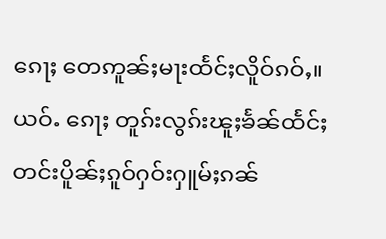ၵေႃႈ တေဢူၼ်ႈမႃးထႅင်ႈလိူဝ်ၵဝ်ႇ။ ယဝ်ႉ ၵေႃႈ တူၵ်းလွၵ်းၽူႈၶႅၼ်ထႅင်ႈ တင်းပိူၼ်ႈၵူဝ်ႁဝ်းႁူမ်ႈၵၼ်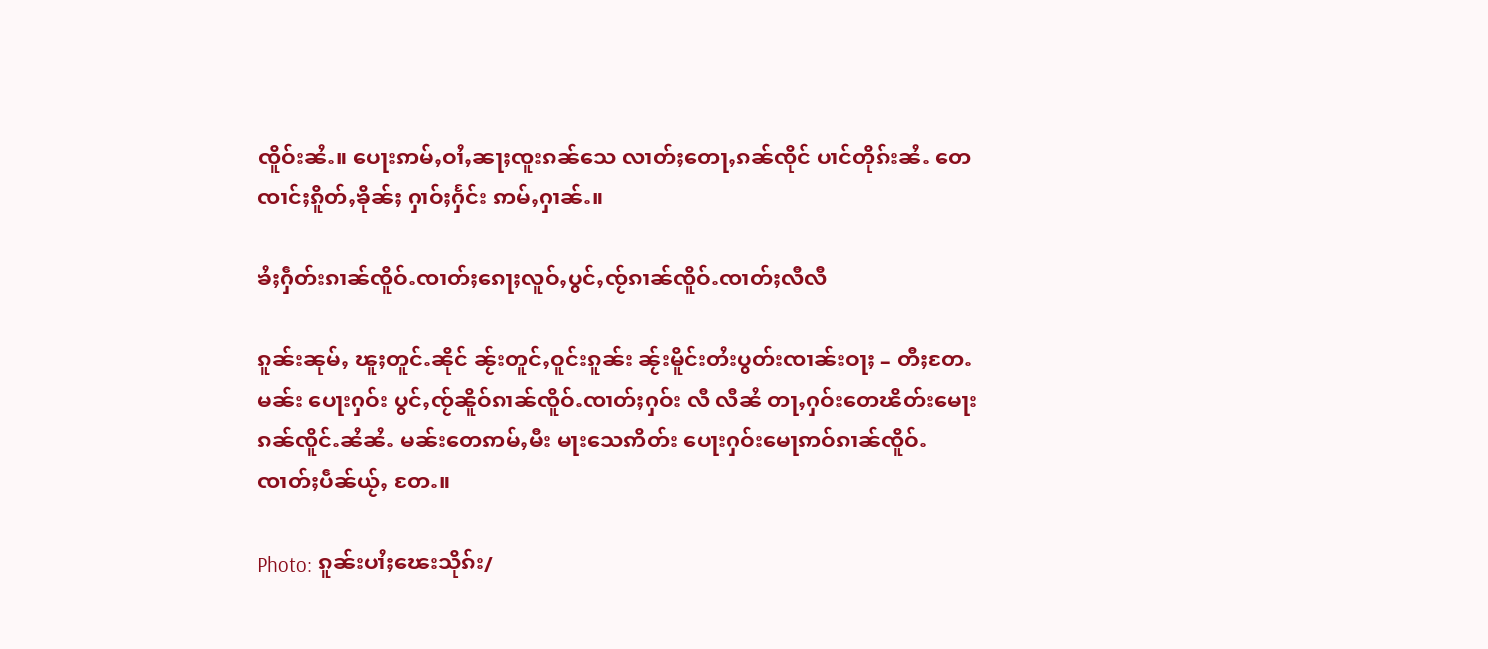ၸိူဝ်းၼႆႉ။ ပေႃးဢမ်ႇဝၢႆႇၼႃႈၸူးၵၼ်သေ လၢတ်ႈတေႃႇၵၼ်ၸိုင် ပၢင်တိုၵ်းၼႆႉ တေၸၢင်ႈၵိူတ်ႇၶိုၼ်ႈ ႁၢဝ်ႈႁႅင်း ဢမ်ႇႁၢၼ်ႉ။

ၶႆႈႁဵတ်းၵၢၼ်ၸိူဝ်ႉၸၢတ်ႈၵေႃႈလူဝ်ႇပွင်ႇၸႂ်ၵၢၼ်ၸိူဝ်ႉၸၢတ်ႈလီလီ

ၵူၼ်းၼုမ်ႇ ၽူႈတူင်ႉၼိုင် ၼႂ်းတူင်ႇဝူင်းၵူၼ်း ၼႂ်းမိူင်းတႆးပွတ်းၸၢၼ်းဝႃႈ – တီႈတႄႉမၼ်း ပေႃးႁဝ်း ပွင်ႇၸႂ်ၼိူဝ်ၵၢၼ်ၸိူဝ်ႉၸၢတ်ႈႁဝ်း လီ လီၼႆ တႃႇႁဝ်းတေၽိတ်းမေႃးၵၼ်ၸိူင်ႉၼႆၼႆႉ မၼ်းတေဢမ်ႇမီး မႃးသေဢိတ်း ပေႃးႁဝ်းမေႃဢဝ်ၵၢၼ်ၸိူဝ်ႉၸၢတ်ႈပဵၼ်ယႂ်ႇ တႄႉ။

Photo: ၵူၼ်းပၢႆႈၽေးသိုၵ်း/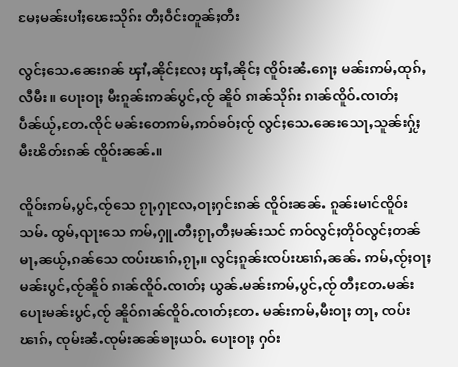မႄႈမၼ်းပၢႆႈၽေးသိုၵ်း တီႈဝဵင်းတူၼ်ႈတီး

လွင်ႈသေႉၼေးၵၼ် ၾၢႆႇၼိုင်ႈလႄႈ ၾၢႆႇၼိုင်ႈ ၸိူဝ်းၼႆႉၵေႃႈ မၼ်းဢမ်ႇထုၵ်ႇလီမီး။ ပေႃးဝႃႈ မီးၵူၼ်းဢၼ်ပွင်ႇၸႂ် ၼိူဝ် ၵၢၼ်သိုၵ်း ၵၢၼ်ၸိူဝ်ႉၸၢတ်ႈ ပဵၼ်ယႂ်ႇတႄႉၸိုင် မၼ်းတေဢမ်ႇဢဝ်ၶဝ်ႈၸႂ် လွင်ႈသေႉၼေးသေႃႇသူၼ်းႁႂ်ႈမီးၽိတ်းၵၼ် ၸိူဝ်းၼၼ်ႉ။

ၸိူဝ်းဢမ်ႇပွင်ႇၸႂ်သေ ၵႂႃႇႁႃလႄႇဝႃႈႁင်းၵၼ် ၸိူဝ်းၼၼ်ႉ ၵူၼ်းမၢင်ၸိူဝ်းသမ်ႉ ထွမ်ႇၺႃးသေ ဢမ်ႇႁူႉတီႈၵႂႃႇတီႈမၼ်းသင် ဢဝ်လွင်ႈတိုဝ်လွင်ႈတၼ် မႃႇၼယႂ်ႇၵၼ်သေ ၸပ်းၽၢၵ်ႇၵႂႃႇ။ လွင်ႈၵူၼ်းၸပ်းၽၢၵ်ႇၼၼ်ႉ ဢမ်ႇၸႂ်ႈဝႃႈ မၼ်းပွင်ႇၸႂ်ၼိူဝ် ၵၢၼ်ၸိူဝ်ႉၸၢတ်ႈ ယွၼ်ႉမၼ်းဢမ်ႇပွင်ႇၸႂ် တီႈတႄႉမၼ်း ပေႃးမၼ်းပွင်ႇၸႂ် ၼိူဝ်ၵၢၼ်ၸိူဝ်ႉၸၢတ်ႈတႄႉ မၼ်းဢမ်ႇမီးဝႃႈ တႃႇ ၸပ်းၽၢၵ်ႇ ၸုမ်းၼႆႉၸုမ်းၼၼ်ၶႃႈယဝ်ႉ ပေႃးဝႃႈ ႁဝ်း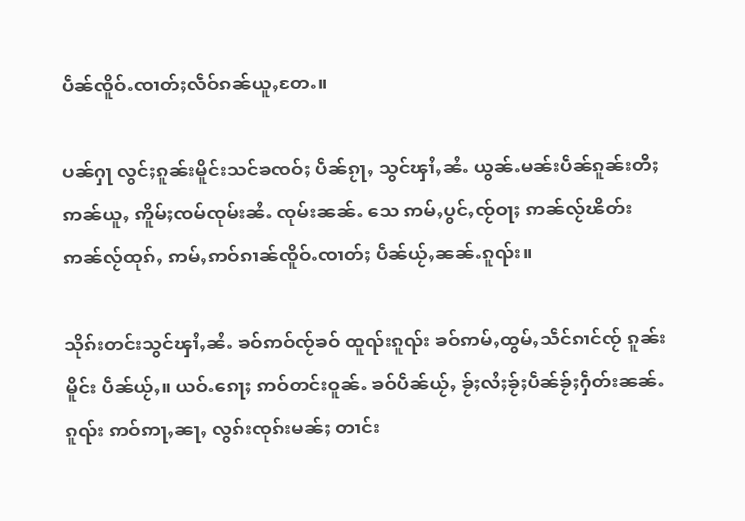ပဵၼ်ၸိူဝ်ႉၸၢတ်ႈလဵဝ်ၵၼ်ယူႇတႄႉ။

ပၼ်ႁႃ လွင်ႈၵူၼ်းမိူင်းသင်ၶၸဝ်ႈ ပဵၼ်ၵႂႃႇ သွင်ၾၢႆႇၼႆႉ ယွၼ်ႉမၼ်းပဵၼ်ၵူၼ်းတီႈဢၼ်ယူႇ ဢိူမ်ႈၸမ်ၸုမ်းၼႆႉ ၸုမ်းၼၼ်ႉ သေ ဢမ်ႇပွင်ႇၸႂ်ဝႃႈ ဢၼ်လႂ်ၽိတ်း ဢၼ်လႂ်ထုၵ်ႇ ဢမ်ႇဢဝ်ၵၢၼ်ၸိူဝ်ႉၸၢတ်ႈ ပဵၼ်ယႂ်ႇၼၼ်ႉၵူၺ်း။

သိုၵ်းတင်းသွင်ၾၢႆႇၼႆႉ ၶဝ်ဢဝ်ၸႂ်ၶဝ် ထူၺ်းၵူၺ်း ၶဝ်ဢမ်ႇထွမ်ႇသဵင်ၵၢင်ၸႂ် ၵူၼ်းမိူင်း ပဵၼ်ယႂ်ႇ။ ယဝ်ႉၵေႃႈ ဢဝ်တင်းဝူၼ်ႉ ၶဝ်ပဵၼ်ယႂ်ႇ ၶႂ်ႈလႆႈၶႂ်ႈပဵၼ်ၶႂ်ႈႁဵတ်းၼၼ်ႉၵူၺ်း ဢဝ်ဢႃႇၼႃႇ လွၵ်းၸုၵ်းမၼ်ႈ တၢင်း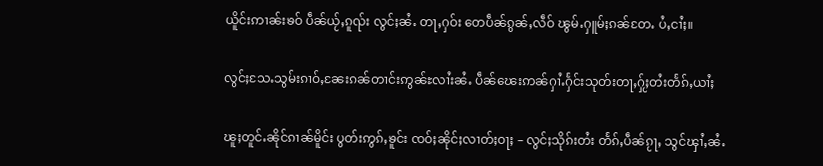ယိူင်းဢၢၼ်းၶဝ် ပဵၼ်ယႂ်ႇၵူၺ်း လွင်ႈၼႆႉ တႃႇႁဝ်း တေပဵၼ်ၵွၼ်ႇလဵဝ် ၽွမ်ႉႁူမ်ႈၵၼ်တႄႉ ပႆႇငၢႆႈ။

လွင်ႈသႄႉသွမ်းၵၢဝ်ႇၼႄးၵၼ်တၢင်းဢွၼ်ႊလၢႆးၼႆႉ ပဵၼ်ၽေးဢၼ်ႁၢႆႉႁႅင်းသုတ်းတႃႇႁႂ်ႈတႆးတႅၵ်ႇယၢႆႈ

ၽူႈတူင်ႉၼိုင်ၵၢၼ်မိူင်း ပွတ်းဢွၵ်ႇၶူင်း ၸဝ်ႈၼိုင်ႈလၢတ်ႈဝႃႈ – လွင်ႈသိုၵ်းတႆး တႅၵ်ႇပဵၼ်ၵႂႃႇ သွင်ၾၢႆႇၼႆႉ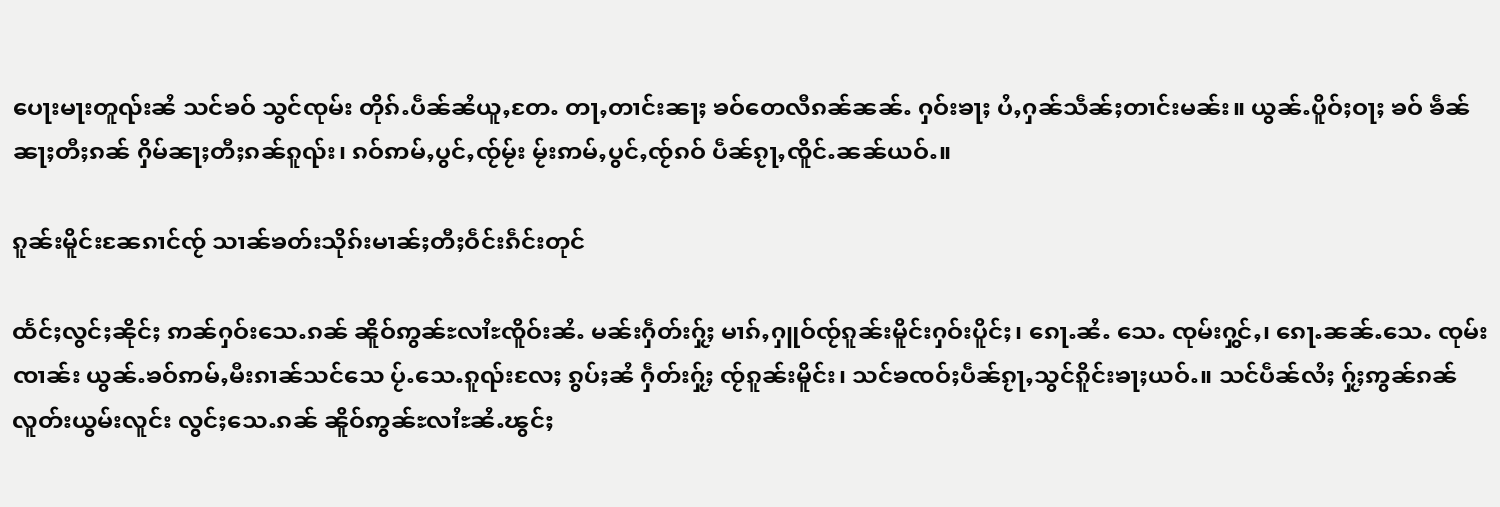ပေႃးမႃးတူၺ်းၼႆ သင်ၶဝ် သွင်ၸုမ်း တိုၵ်ႉပဵၼ်ၼႆယူႇတႄႉ တႃႇတၢင်းၼႃႈ ၶဝ်တေလီၵၼ်ၼၼ်ႉ ႁဝ်းၶႃႈ ပႆႇႁၼ်သဵၼ်ႈတၢင်းမၼ်း။ ယွၼ်ႉပိူဝ်ႈဝႃႈ ၶဝ် ၶဵၼ်ၼႃႈတီႈၵၼ် ႁိမ်ၼႃႈတီႈၵၼ်ၵူၺ်း၊ ၵဝ်ဢမ်ႇပွင်ႇၸႂ်မႂ်း မႂ်းဢမ်ႇပွင်ႇၸႂ်ၵဝ် ပဵၼ်ၵႂႃႇၸိူင်ႉၼၼ်ယဝ်ႉ။

ၵူၼ်းမိူင်းၼႄၵၢင်ၸႂ် သၢၼ်ၶတ်းသိုၵ်းမၢၼ်ႈတီႈဝဵင်းၵဵင်းတုင်

ထႅင်ႈလွင်ႈၼိုင်ႈ ဢၼ်ႁဝ်းသေႉၵၼ် ၼိူဝ်ဢွၼ်ႊလၢႆႊၸိူဝ်းၼႆႉ မၼ်းႁဵတ်းႁႂ်ႈ မၢၵ်ႇႁူဝ်ၸႂ်ၵူၼ်းမိူင်းႁဝ်းပိူင်ႈ၊ ၵေႃႉၼႆႉ သေႉ ၸုမ်းႁွင်ႇ၊ ၵေႃႉၼၼ်ႉသေႉ ၸုမ်းၸၢၼ်း ယွၼ်ႉၶဝ်ဢမ်ႇမီးၵၢၼ်သင်သေ ပႂ်ႉသေႉၵူၺ်းလႄႈ ၵွပ်ႈၼႆ ႁဵတ်းႁႂ်ႈ ၸႂ်ၵူၼ်းမိူင်း၊ သင်ၶၸဝ်ႈပဵၼ်ၵႂႃႇသွင်ၵိူင်းၶႃႈယဝ်ႉ။ သင်ပဵၼ်လႆႈ ႁႂ်ႈဢွၼ်ၵၼ် လူတ်းယွမ်းလူင်း လွင်ႈသေႉၵၼ် ၼိူဝ်ဢွၼ်ႊလၢႆႊၼႆႉၽွင်ႈ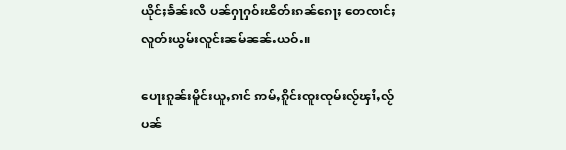ယိုင်ႈၶႅၼ်းလီ ပၼ်ႁႃႁဝ်းၽိတ်းၵၼ်ၵေႃႈ တေၸၢင်ႈလူတ်းယွမ်းလူင်းၼမ်ၼၼ်ႉယဝ်ႉ။

ပေႃးၵူၼ်းမိူင်းယူႇၵၢင် ဢမ်ႇၵိူင်းၸူးၸုမ်းလႂ်ၾၢႆႇလႂ် ပၼ်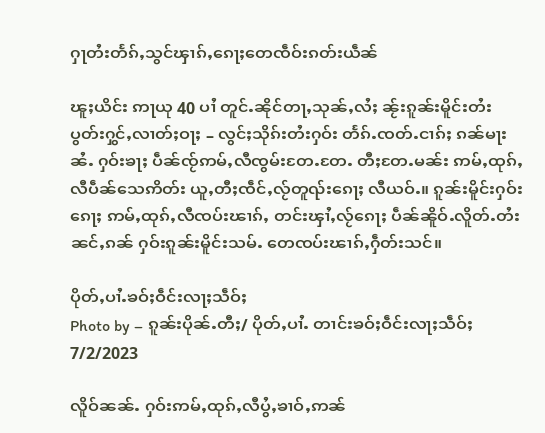ႁႃတႆးတႅၵ်ႇသွင်ၾၢၵ်ႇၵေႃႈတေၸဵဝ်းၵတ်းယဵၼ်

ၽူႈယိင်း ဢႃယု 40 ပၢႆ တူင်ႉၼိုင်တႃႇသုၼ်ႇလႆႈ ၼႂ်းၵူၼ်းမိူင်းတႆး ပွတ်းႁွင်ႇလၢတ်ႈဝႃႈ – လွင်ႈသိုၵ်းတႆးႁဝ်း တႅၵ်ႉၸတ်ႉငၢၵ်ႈ ၵၼ်မႃးၼႆႉ ႁဝ်းၶႃႈ ပဵၼ်ၸႂ်ဢမ်ႇလီၸွမ်းတႄႉတႄႉ တီႈတႄႉမၼ်း ဢမ်ႇထုၵ်ႇလီပဵၼ်သေဢိတ်း ယူႇတီႈၸဵင်ႇလႂ်တူၺ်းၵေႃႈ လီယဝ်ႉ။ ၵူၼ်းမိူင်းႁဝ်းၵေႃႈ ဢမ်ႇထုၵ်ႇလီၸပ်းၽၢၵ်ႇ တင်းၾၢႆႇလႂ်ၵေႃႈ ပဵၼ်ၼိူဝ်ႉလိူတ်ႉတႆးၼင်ႇၵၼ် ႁဝ်းၵူၼ်းမိူင်းသမ်ႉ တေၸပ်းၽၢၵ်ႇႁဵတ်းသင်။

ပိုတ်ႇပၢႆႉၶဝ်ႈဝဵင်းလႃႈသဵဝ်ႈ
Photo by – ၵူၼ်းပိုၼ်ႉတီႈ/ ပိုတ်ႇပၢႆႉ တၢင်းၶဝ်ႈဝဵင်းလႃႈသဵဝ်ႈ 7/2/2023

လိူဝ်ၼၼ်ႉ ႁဝ်းဢမ်ႇထုၵ်ႇလီပွႆႇၶၢဝ်ႇဢၼ်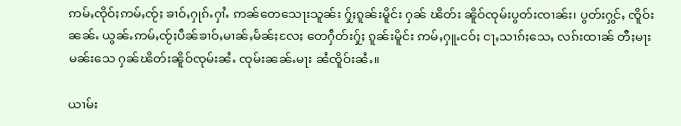ဢမ်ႇၸိုဝ်ႈဢမ်ႇၸႂ်ႈ ၶၢဝ်ႇႁုၵ်ႉႁၢႆႉ ဢၼ်တေသေႃးသူၼ်း ႁႂ်ႈၵူၼ်းမိူင်း ႁၼ် ၽိတ်း ၼိူဝ်ၸုမ်းပွတ်းၸၢၼ်း၊ ပွတ်းႁွင်ႇ ၸိူဝ်းၼၼ်ႉ ယွၼ်ႉဢမ်ႇၸႂ်ႈပဵၼ်ၶၢဝ်ႇမၢၼ်ႇမႅၼ်ႈလႄႈ တေႁဵတ်းႁႂ်ႈ ၵူၼ်းမိူင်း ဢမ်ႇႁူႉငဝ်ႈ ငႃႇသၢၵ်ႈသေႇ လၵ်းထၢၼ် တီႈမႃးမၼ်းသေ ႁၼ်ၽိတ်းၼိူဝ်ၸုမ်းၼႆႉ ၸုမ်းၼၼ်ႉမႃး ၼႆၸိူဝ်းၼႆႉ။

ယၢမ်း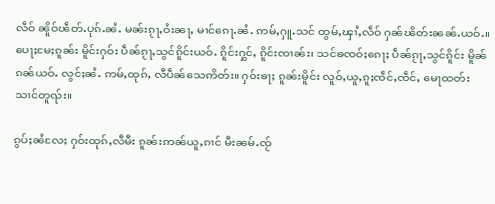လဵဝ် ၼိူဝ်ၽဵတ်ႉပုၵ်ႉၼႆႉ မၼ်းၵႂႃႇဝႆးၼႃႇ မၢင်ၵေႃႉၼႆႉ ဢမ်ႇႁူႉသင် ထွမ်ႇၾၢႆႇလဵဝ် ႁၼ်ၽိတ်းၼၼ်ႉယဝ်ႉ။ ပေႃႈမႄႈၵူၼ်း မိူင်းႁဝ်း ပဵၼ်ၵႂႃႇသွင်ၵိူင်းယဝ်ႉ ၵိူင်းႁွင်ႇ ၵိူင်းၸၢၼ်း၊ သင်ၶၸဝ်ႈၵေႃႈ ပဵၼ်ၵႂႃႇသွင်ၵိူင်း မိူၼ်ၵၼ်ယဝ်ႉ လွင်ႈၼႆႉ ဢမ်ႇထုၵ်ႇ လီပဵၼ်သေဢိတ်း။ ႁဝ်းၶႃႈ ၵူၼ်းမိူင်း လူဝ်ႇယူႇၵူႈၸဵင်ႇၸဵင်ႇ မေႃထတ်းသၢင်တူၺ်း။

ၵွပ်ႈၼႆလႄႈ ႁဝ်းထုၵ်ႇလီမီး ၵူၼ်းဢၼ်ယူႇၵၢင် မီးၼမ်ႉၸႂ်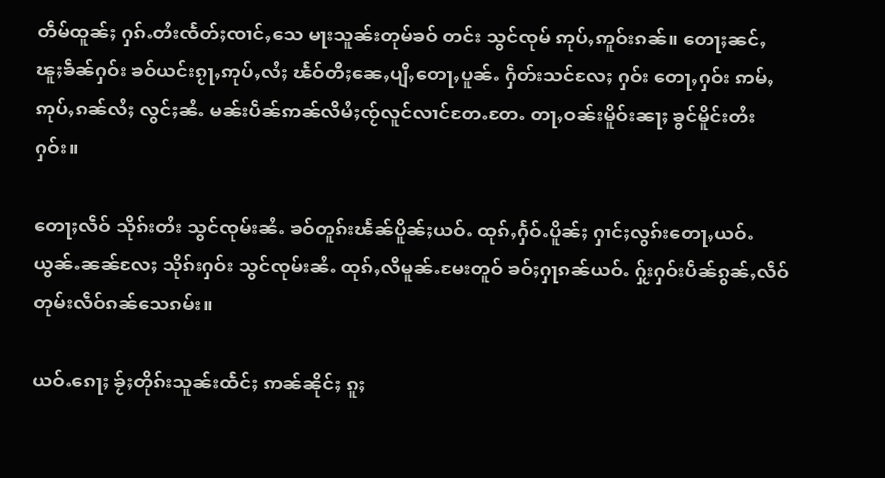တဵမ်ထူၼ်ႈ ႁၵ်ႉတႆးၸႅတ်ႈၸၢင်ႇသေ မႃးသူၼ်းတုမ်ၶဝ် တင်း သွင်ၸုမ် ဢုပ်ႇဢူဝ်းၵၼ်။ တေႃႈၼင်ႇ ၽူႈၶဵၼ်ႁဝ်း ၶဝ်ယင်းၵႂႃႇဢုပ်ႇလႆႈ ၽႅဝ်တီႈၼေႇပျီႇတေႃႇပူၼ်ႉ ႁဵတ်းသင်လႄႈ ႁဝ်း တေႃႇႁဝ်း ဢမ်ႇဢုပ်ႇၵၼ်လႆႈ လွင်ႈၼႆႉ မၼ်းပဵၼ်ဢၼ်လီမႆႈၸႂ်လူင်လၢင်တႄႉတႄႉ တႃႇဝၼ်းမိူဝ်းၼႃႈ ၶွင်မိူင်းတႆးႁဝ်း။

တေႃႈလဵဝ် သိုၵ်းတႆး သွင်ၸုမ်းၼႆႉ ၶဝ်တူၵ်းၽႅၼ်ပိူၼ်ႈယဝ်ႉ ထုၵ်ႇႁႅဝ်ႉပိူၼ်ႈ ႁၢင်ႈလွၵ်းတေႃႇယဝ်ႉ ယွၼ်ႉၼၼ်လႄႈ သိုၵ်းႁဝ်း သွင်ၸုမ်းၼႆႉ ထုၵ်ႇလီမူၼ်ႉမႄးတူဝ် ၶဝ်ႈႁႃၵၼ်ယဝ်ႉ ႁႂ်းႁဝ်းပဵၼ်ၵွၼ်ႇလဵဝ် တုမ်းလဵဝ်ၵၼ်သေၵမ်း။

ယဝ်ႉၵေႃႈ ၶႂ်ႈတိုၵ်းသူၼ်းထႅင်ႈ ဢၼ်ၼိုင်ႈ ၵူႈ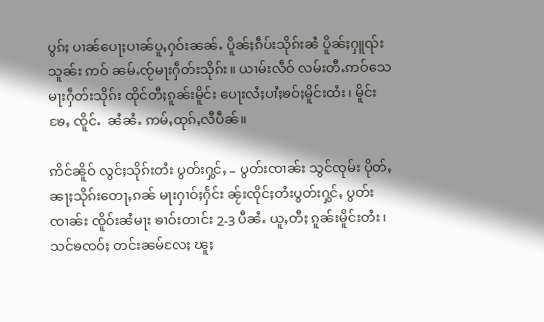ပွၵ်ႈ ပၢၼ်ပေႃႈပၢၼ်ပူႇႁဝ်းၼၼ်ႉ ပိူၼ်ႈၵဵပ်းသိုၵ်းၼႆ ပိူၼ်ႈႁူၺ်းသူၼ်း ဢဝ် ၼမ်ႉၸႂ်မႃးႁဵတ်းသိုၵ်း။ ယၢမ်းလဵဝ် လမ်းတီႉဢဝ်သေ မႃးႁဵတ်းသိုၵ်း ထိုင်တီႈၵူၼ်းမိူင်း ပေႃးလႆႈပၢႆႈၶဝ်ႈမိူင်းထႆး၊ မိူင်းၶႄႇ ၸိူင်ႉ  ၼႆၼႆႉ ဢမ်ႇထုၵ်ႇလီပဵၼ်။

ဢိင်ၼိူဝ် လွင်ႈသိုၵ်းတႆး ပွတ်းႁွင်ႇ – ပွတ်းၸၢၼ်း သွင်ၸုမ်း ပိုတ်ႇၼႃႈသိုၵ်းတေႃႇၵၼ် မႃးႁၢဝ်ႈႁႅင်း ၼႂ်းၸိုင်ႈတႆးပွတ်းႁွင်ႇ ပွတ်းၸၢၼ်း ၸိူဝ်းၼႆမႃး ၶၢဝ်းတၢင်း 2-3 ပီၼႆႉ ယူႇတီႈ ၵူၼ်းမိူင်းတႆး၊ သင်ၶၸဝ်ႈ တင်းၼမ်လႄႈ ၽူႈ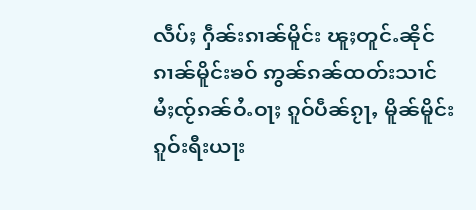လဵပ်ႈ ႁဵၼ်းၵၢၼ်မိူင်း ၽူႈတူင်ႉၼိုင်ၵၢၼ်မိူင်းၶဝ် ဢွၼ်ၵၼ်ထတ်းသၢင် မႆႈၸႂ်ၵၼ်ဝႆႉဝႃႈ ၵူဝ်ပဵၼ်ၵႂႃႇ မိူၼ်မိူင်းၵူဝ်းရီးယႃး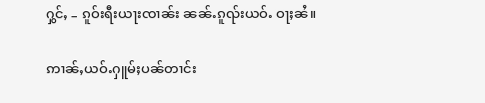ႁွင်ႇ – ၵူဝ်းရီးယႃးၸၢၼ်း ၼၼ်ႉၵူၺ်းယဝ်ႉ ဝႃႈၼႆ။

ဢၢၼ်ႇယဝ်ႉႁူမ်ႈပၼ်တၢင်း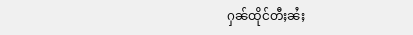ႁၼ်ထိုင်တီႈၼႆႈ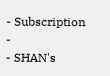- Subscription -
- SHAN's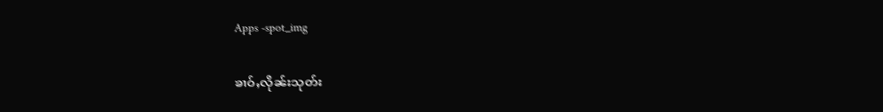Apps -spot_img

ၶၢဝ်ႇလိုၼ်းသုတ်း